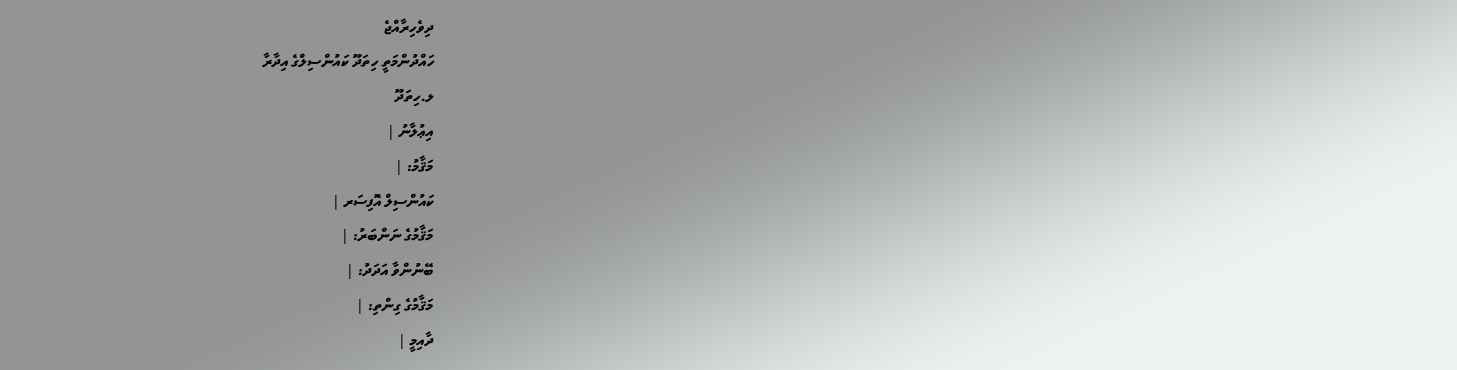ދިވެހިރާއްޖެ
ހައްދުންމަތީ ހިތަދޫ ކައުންސިލްގެ އިދާރާ
ލ.ހިތަދޫ
އިޢުލާނު |
މަޤާމު: |
ކައުންސިލް އޮފިސަރ |
މަޤާމުގެ ނަންބަރު: |
ބޭނުންވާ އަދަދު: |
މަޤާމުގެ ގިންތި: |
ދާއިމީ |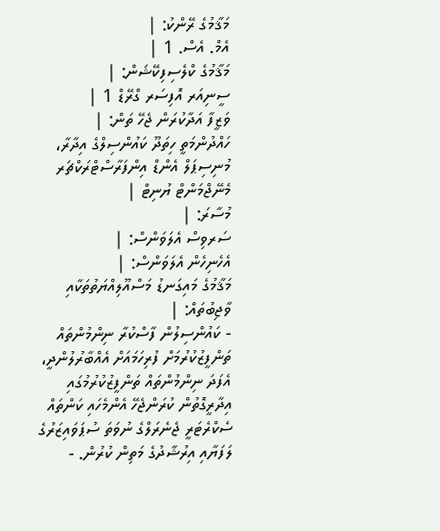މަޤާމުގެ ރޭންކު: |
އެމް. އެސް. 1 |
މަޤާމުގެ ކްލެސިފިކޭޝަން: |
ސީނިއަރ އޮފިސަރ ގްރޭޑް 1 |
ވަޒީފާ އަދާކުރަން ޖެހޭ ތަން: |
ހައްދުންމަތީ ހިތަދޫ ކައުންސިލްގެ އިދާރާ، މުނިސިޕަލް އެންޑް އިންފަރާސްޓްރަކްޗަރ މެނޭޖްމަންޓް ޔުނިޓް |
މުސާރަ: |
ސަރވިސް އެލަވަންސް: |
އެހެނިހެން އެލަވަންސް: |
މަޤާމުގެ މައިގަނޑު މަސްއޫލިއްޔަތުތަކާއި ވާޖިބުތައް: |
- ކައުންސިލުން ފާސްކުރާ ނިންމުންތައް ތަންފީޒުކުރުމަށް ފުރިހަމައަށް އެއްބާރުލުންދީ، އެފަދަ ނިންމުންތައް ތަންފީޒުކުރުމުގައި އިދާރީގޮތުން ކުރަންޖެހޭ އެންމެހައި ކަންތައް ސެކްރެޓަރީ ޖެނެރަލްގެ ނުވަތަ ސުޕަވައިޒަރުގެ ލަފަޔާއި އިރުޝާދުގެ މަތިން ކުރުން. -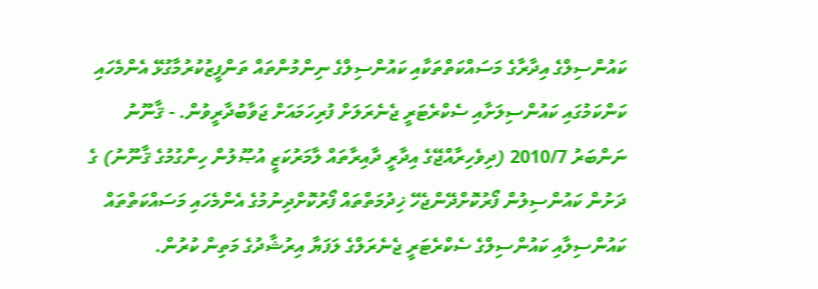ކައުންސިލްގެ އިދާރާގެ މަސައްކަތްތަކާއި ކައުންސިލްގެ ނިންމުންތައް ތަންފީޒުކުރުމާގުޅޭ އެންމެހައި ކަންކަމުގައި ކައުންސިލަށާއި ސެކްރެޓަރީ ޖެނެރަލަށް ފުރިހަމައަށް ޖަވާބުދާރީވުން. - ޤާނޫނު ނަންބަރު 2010/7 (ދިވެހިރާއްޖޭގެ އިދާރީ ދާއިރާތައް ލާމަރުކަޒީ އުޞޫލުން ހިންގުމުގެ ޤާނޫނު) ގެ ދަށުން ކައުންސިލުން ފޯރުކޮށްދޭންޖެހޭ ޚިދުމަތްތައް ފޯރުކޮށްދިނުމުގެ އެންމެހައި މަސައްކަތްތައް ކައުންސިލާއި ކައުންސިލްގެ ސެކްރެޓަރީ ޖެނެރަލްގެ ލަފަޔާ އިރުޝާދުގެ މަތިން ކުރުން.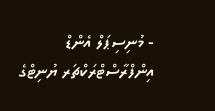- މުނިސިޕަލް އެންޑް އިންފްރާސްޓްރަކްޗަރ ޔުނިޓްގެ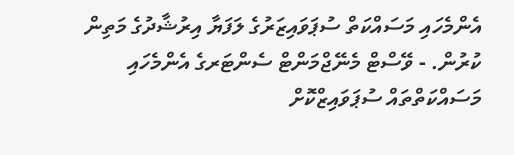އެންމެހައި މަސައްކަތް ސުޕަވައިޒަރުގެ ލަފަޔާ އިރުޝާދުގެ މަތިން ކުރުން. - ވޭސްޓް މެނޭޖްމަންޓް ސެންޓަރގެ އެންމެހައި މަސައްކަތްތައް ސުޕަވައިޒްކޮށް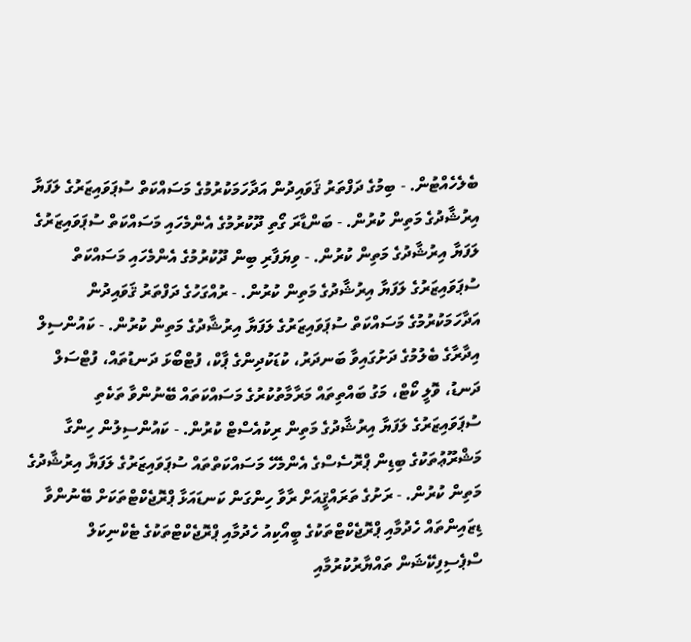ބެލެހެއްޓުން. - ބިމުގެ ދަފްތަރު ޤަވައިދުން އަދާހަމަކުރުމުގެ މަސައްކަތް ސުޕަވައިޒަރުގެ ލަފަޔާ އިރުޝާދުގެ މަތިން ކުރުން. - ބަންޑާރަ ގޯތި ދޫކުރުމުގެ އެންމެހައި މަސައްކަތް ސުޕަވައިޒަރުގެ ލަފަޔާ އިރުޝާދުގެ މަތިން ކުރުން. - ވިޔަފާރި ބިން ދޫކުރުމުގެ އެންމެހައި މަސައްކަތް ސުޕަވައިޒަރުގެ ލަފަޔާ އިރުޝާދުގެ މަތިން ކުރުން. - ރުއްގަހުގެ ދަފްތަރު ޤަވައިދުން އަދާހަމަކުރުމުގެ މަސައްކަތް ސުޕަވައިޒަރުގެ ލަފަޔާ އިރުޝާދުގެ މަތިން ކުރުން. - ކައުންސިލް އިދާރާގެ ބެލުމުގެ ދަށުގައިވާ ބަނދަރު، ކުޑަކުދިންގެ ޕާކް، ފުޓްބޯޅަ ދަނޑުތައް، ފުޓްސަލް ދަނޑު، ވޮލީ ކޯޓް، މަގު ބައްތިތައް މަރާމާތުކުރުގެ މަސައްކަތައް ބޭނުންވާ ތަކެތި ސުޕަވައިޒަރުގެ ލަފަޔާ އިރުޝާދުގެ މަތިން ރިކުއެސްޓް ކުރުން. - ކައުންސިލުން ހިންގާ މަޝްރޫޢުތަކުގެ ބިޑިން ޕްރޮސެސްގެ އެންމެހޭ މަސައްކަތްތައް ސުޕަވައިޒަރުގެ ލަފަޔާ އިރުޝާދުގެ މަތިން ކުރުން. - ރަށުގެ ތަރައްޤީއަށް ރާވާ ހިންގަން ކަނޑައަޅާ ޕްރޮޖެކްޓްތަކަށް ބޭނުންވާ ޑިޒައިންތައް ހެދުމާއި ޕްރޮޖެކްޓްތަކުގެ ބީއޯކިއު ހެދުމާއި ޕްރޮޖެކްޓްތަކުގެ ޓެކްނިކަލް ސްޕެސިފިކޭޝަން ތައްޔާރުކުރުމާއި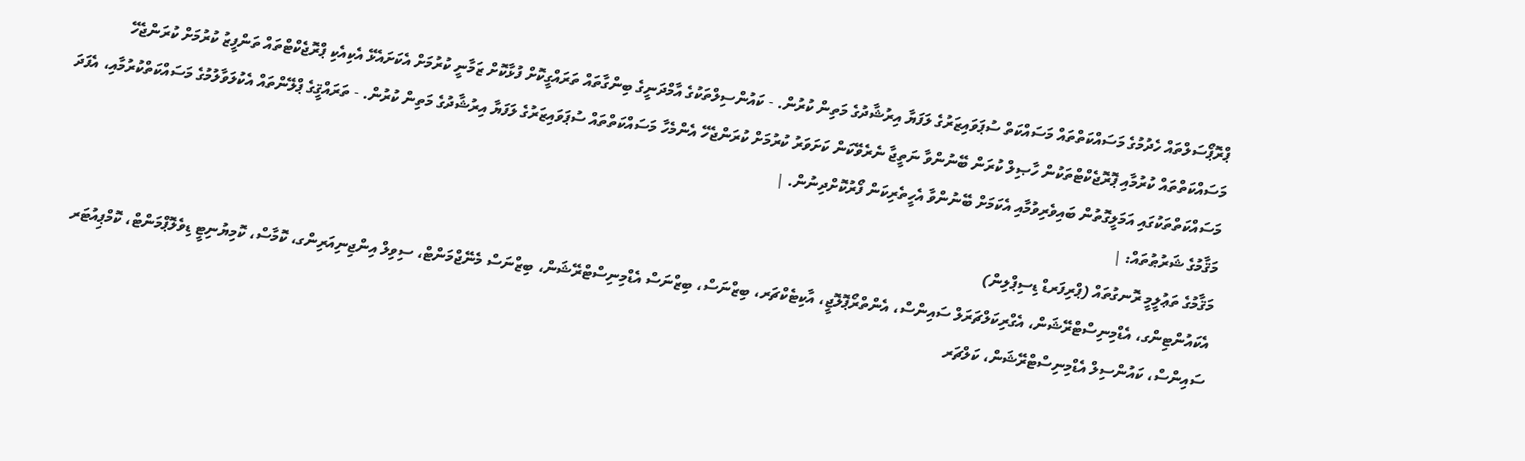ޕްރޮޕޯސަލްތައް ހެދުމުގެ މަސައްކަތްތައް މަސައްކަތް ސުޕަވައިޒަރުގެ ލަފަޔާ އިރުޝާދުގެ މަތިން ކުރުން. - ކައުންސިލްތަކުގެ އާމްދަނީގެ ބިންގާތައް ތަރައްގީކޮށް ފުޅާކޮށް ޒަމާނީ ކުރުމަށް އެކަށައެޅޭ އެކިއެކި ޕްރޮޖެކްޓްތައް ތަންފީޒު ކުރުމަށް ކުރަންޖެހޭ މަސައްކަތްތައް ކުރުމާއި ޕޮރޮޖެކްޓްތަކުން ހާޞިލް ކުރަން ބޭނުންވާ ނަތީޖާ ނެރެވޭކަން ކަށަވަރު ކުރުމަށް ކުރަންޖެހޭ އެންމެހާ މަސައްކަތްތައް ސުޕަވައިޒަރުގެ ލަފަޔާ އިރުޝާދުގެ މަތިން ކުރުން. - ތަރައްޤީގެ ޕްލޭންތައް އެކުލަވާލުމުގެ މަސައްކަތްކުރުމާއި، އެފަދަ މަސައްކަތްތަކުގައި އަމަލީގޮތުން ބައިވެރިވުމާއި އެކަމަށް ބޭނުންވާ އެހީތެރިކަން ފޯރުކޮށްދިނުން. |
މަޤާމުގެ ޝަރުޠުތައް: |
މަޤާމުގެ ތަޢުލީމީ ރޮނގުތައް (ޕްރިފަރޑް ޑިސިޕްލިން)
އެކައުންޓިންގ، އެޑްމިނިސްޓްރޭޝަން، އެގްރިކަލްޗަރަލް ސައިންސް، އެންތްރޯޕޮލޮޖީ، އާކިޓެކްޗަރ، ބިޒްނަސް، ބިޒްނަސް އެޑްމިނިސްޓްރޭޝަން، ބިޒްނަސް މެނޭޖްމަންޓް، ސިވިލް އިންޖިނިއަރިންގ، ކޮމާސް، ކޮމިޔުނިޓީ ޑިވެލޮޕްމަންޓް، ކޮމްޕިއުޓަރ ސައިންސް، ކައުންސިލް އެޑްމިނިސްޓްރޭޝަން، ކަލްޗަރ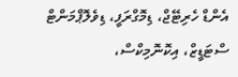އެންޑް ހެރިޓޭޖް، ޑިމޮގްރަފީ، ޑިވެލޮޕްމަންޓް ސްޓަޑީޒް، އިކޮނޮމިކްސް،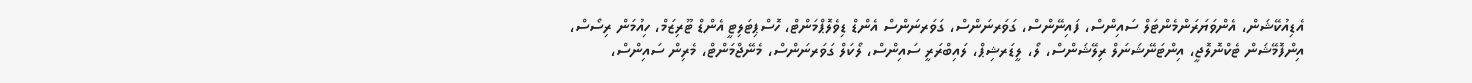އެޑިއުކޭޝަން، އެންވަޔަރަންމެންޓަލް ސައިންސް، ފައިނޭންސް، ގަވަރނަންސް، ގަވަރނަންސް އެންޑް ޑިވެލޮޕްމަންޓް، ހޮސްޕިޓަލިޓީ އެންޑް ޓޫރިޒަމް، ހިއުމަން ރިސޯސް، އިންފޮމޭޝަން ޓެކްނޮލޮޖީ، އިންޓަނޭޝަނަލް ރިލޭޝަންސް، ލޯ، ލީޑަރޝިޕް، ލައިބްރަރީ ސައިންސް، ލޯކަލް ގަވަރނަންސް، މެނޭޖްމަންޓް، މެރިން ސައިންސް،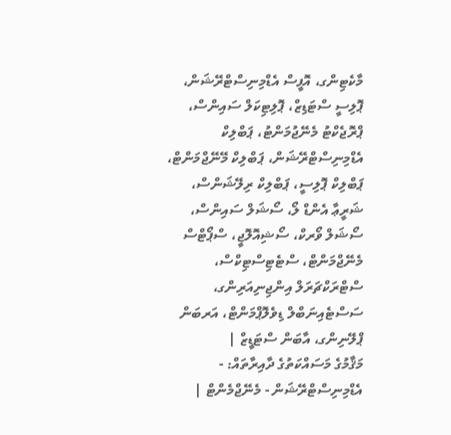މާކެޓިންގ، އޮފީސް އެޑްމިނިސްޓްރޭޝަން، ޕޮލިސީ ސްޓަޑިޒް، ޕޮލިޓިކަލް ސައިންސް، ޕްރޮޖެކްޓު މެނޭޖުމަންޓު، ޕަބްލިކް އެޑްމިނިސްޓްރޭޝަން، ޕަބްލިކް މޭނޭޖްމަންޓް، ޕަބްލިކް ޕޮލިސީ، ޕަބްލިކް ރިލޭޝަންސް، ޝަރީޢާ އެންޑް ލޯ، ސޯޝަލް ސައިންސް، ސޯޝަލް ވޯރކް، ސޯޝިއޮލޮޖީ، ސްޕޯޓްސް މެނޭޖްމަންޓް، ސްޓެޓިސްޓިކްސް، ސްޓްރަކްޗަރަލް އިންޖިނިއަރިންގ، ސަސްޓެއިނަބްލް ޑިވެލޮޕްމަންޓް، އަރބަން ޕްލޭނިންގ، އާބަން ސްޓަޑީޒް |
މަޤާމުގެ މަސައްކަތުގެ ދާއިރާތައް: - އެޑްމިނިސްޓްރޭޝަން - މެނޭޖްމެންޓް |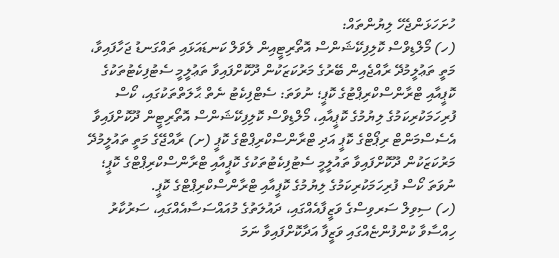ހުށަހަޅަންޖެހޭ ލިޔުންތައް:
(ހ) މޯލްޑިވްސް ކޮލިފިކޭޝަންސް އޮތޯރިޓީއިން ލެވަލް ކަނޑައަޅައި ތައްގަނޑު ޖަހާފައިވާ، މަތީ ތަޢުލީމުދޭ ރާއްޖެއިން ބޭރުގެ މަރުކަޒަކުން ދޫކޮށްފައިވާ ތަޢުލީމީ ސެޓުފިކެޓުތަކުގެ ކޮޕީއާއި ޓްރާންސްކްރިޕްޓުގެ ކޮޕީ؛ ނުވަތަ: ސެޓްފިކެޓު ނެތް ޙާލަތްތަކުގައި، ކޯސް ފުރިހަމަކުރިކަމުގެ ލިޔުމުގެ ކޮޕީއާއި، މޯލްޑިވްސް ކޮލިފިކޭޝަންސް އޮތޯރިޓީން ދޫކޮށްފައިވާ އެސެސްމަންޓް ރިޕޯޓްގެ ކޮޕީ އަދި ޓްރާންސްކްރިޕްޓްގެ ކޮޕީ (ށ) ރާއްޖޭގެ މަތީ ތައުލީމުދޭ މަރުކަޒަކުން ދޫކޮށްފައިވާ ތައުލީމީ ސެޓުފިކެޓުތަކުގެ ކޮޕީއާއި ޓްރާންސްކްރިޕްޓްގެ ކޮޕީ؛ ނުވަތަ ކޯސް ފުރިހަމަކުރިކަމުގެ ލިޔުމުގެ ކޮޕީއާއި ޓްރާންސްކްރިޕްޓްގެ ކޮޕީ.
(ހ) ސިވިލް ސަރވިސްގެ ވަޒީފާއެއްގައި، ދައުލަތުގެ މުއައްސަސާއެއްގައި، ސަރުކާރު ހިއްސާވާ ކުންފުންޏެއްގައި ވަޒީފާ އަދާކޮށްފައިވާ ނަމަ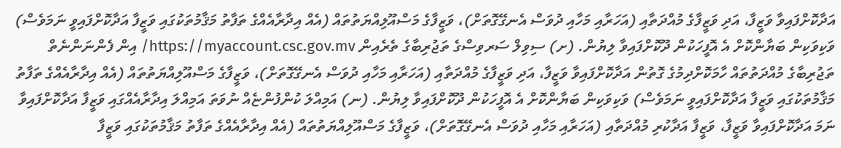އަދާކޮށްފައިވާ ވަޒީފާ، އަދި ވަޒީފާގެ މުއްދަތާއި (އަހަރާއި މަހާއި ދުވަސް އެނގޭގޮތަށް)، ވަޒީފާގެ މަސްއޫލިއްޔަތުތައް (އެއް އިދާރާއެއްގެ ތަފާތު މަޤާމުތަކުގައި ވަޒީފާ އަދާކޮށްފައިވީ ނަމަވެސް) ވަކިވަކިން ބަޔާންކޮށް އެ އޮފީހަކުން ދޫކޮށްފައިވާ ލިޔުން. (ށ) ސިވިލް ސަރވިސްގެ ތަޖުރިބާގެ ތެރެއިން https://myaccount.csc.gov.mv/ އިން ފެންނަންނެތް ތަޖުރިބާގެ މުއްދަތުތައް ހާމަކޮށްދިމުގެ ގޮތުން އަދާކޮށްފައިވާ ވަޒީފާ، އަދި ވަޒީފާގެ މުއްދަތާއި (އަހަރާއި މަހާއި ދުވަސް އެނގޭގޮތަށް)، ވަޒީފާގެ މަސްއޫލިއްޔަތުތައް (އެއް އިދާރާއެއްގެ ތަފާތު މަޤާމުތަކުގައި ވަޒީފާ އަދާކޮށްފައިވީ ނަމަވެސް) ވަކިވަކިން ބަޔާންކޮށް އެ އޮފީހަކުން ދޫކޮށްފައިވާ ލިޔުން. (ނ) އަމިއްލަ ކުންފުންޏެއް ނުވަތަ އަމިއްލަ އިދާރާއެއްގައި ވަޒީފާ އަދާކޮށްފައިވާ ނަމަ އަދާކޮށްފައިވާ ވަޒީފާ، ވަޒީފާ އަދާކުރި މުއްދަތާއި (އަހަރާއި މަހާއި ދުވަސް އެނގޭގޮތަށް)، ވަޒީފާގެ މަސްއޫލިއްޔަތުތައް (އެއް އިދާރާއެއްގެ ތަފާތު މަޤާމުތަކުގައި ވަޒީފާ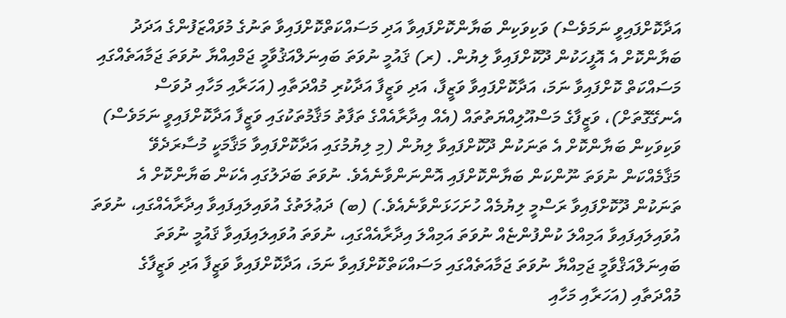އަދާކޮށްފައިވީ ނަމަވެސް) ވަކިވަކިން ބަޔާންކޮށްފައިވާ އަދި މަސައްކަތްކޮށްފައިވާ ތަނުގެ މުވައްޒަފުންގެ އަދަދު ބަޔާންކޮށް އެ އޮފީހަކުން ދޫކޮށްފައިވާ ލިޔުން. (ރ) ޤައުމީ ނުވަތަ ބައިނަލްއަޤުވާމީ ޖަމްއިއްޔާ ނުވަތަ ޖަމާއަތެއްގައި މަސައްކަތް ކޮށްފައިވާ ނަމަ، އަދާކޮށްފައިވާ ވަޒީފާ، އަދި ވަޒީފާ އަދާކުރި މުއްދަތާއި (އަހަރާއި މަހާއި ދުވަސް އެނގޭގޮތަށް)، ވަޒީފާގެ މަސްއޫލިއްޔަތުތައް (އެއް އިދާރާއެއްގެ ތަފާތު މަޤާމުތަކުގައި ވަޒީފާ އަދާކޮށްފައިވީ ނަމަވެސް) ވަކިވަކިން ބަޔާންކޮށް އެ ތަނަކުން ދޫކޮށްފައިވާ ލިޔުން (މި ލިޔުމުގައި އަދާކޮށްފައިވާ މަޤާމަކީ މުސާރަދެވޭ މަޤާމެއްކަން ނުވަތަ ނޫންކަން ބަޔާންކޮށްފައި އޮންނަންވާނެއެވެ. ނުވަތަ ބަދަލުގައި އެކަން ބަޔާންކޮށް އެ ތަނަކުން ދޫކޮށްފައިވާ ރަސްމީ ލިޔުމެއް ހުށަހަޅަންވާނެއެވެ.) (ބ) ދަޢުލަތުގެ އުވައިލައިފައިވާ އިދާރާއެއްގައި، ނުވަތަ އުވައިލައިފައިވާ އަމިއްލަ ކުންފުންޏެއް ނުވަތަ އަމިއްލަ އިދާރާއެއްގައި، ނުވަތަ އުވައިލައިފައިވާ ޤައުމީ ނުވަތަ ބައިނަލްއަޤްވާމީ ޖަމިއްޔާ ނުވަތަ ޖަމާއަތެއްގައި މަސައްކަތްކޮށްފައިވާ ނަމަ، އަދާކޮށްފައިވާ ވަޒީފާ އަދި ވަޒީފާގެ މުއްދަތާއި (އަހަރާއި މަހާއި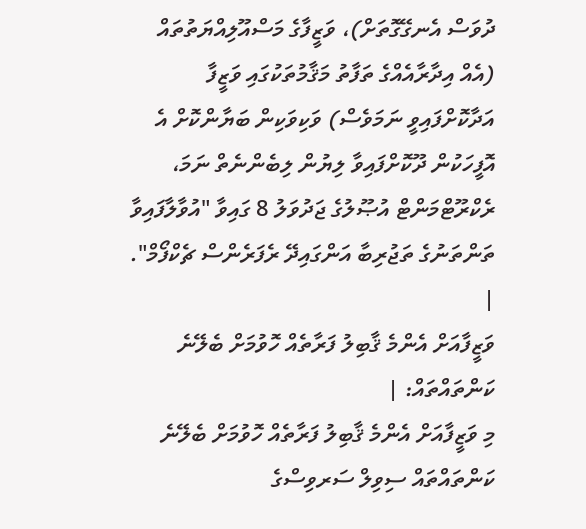ދުވަސް އެނގޭގޮތަށް)، ވަޒީފާގެ މަސްއޫލިއްޔަތުތައް (އެއް އިދާރާއެއްގެ ތަފާތު މަޤާމުތަކުގައި ވަޒީފާ އަދާކޮށްފައިވީ ނަމަވެސް) ވަކިވަކިން ބަޔާންކޮށް އެ އޮފީހަކުން ދޫކޮށްފައިވާ ލިޔުން ލިބެންނެތް ނަމަ، ރެކްރޫޓްމަންޓް އުޞޫލުގެ ޖަދުވަލު 8 ގައިވާ "އުވާލާފައިވާ ތަންތަނުގެ ތަޖުރިބާ އަންގައިދޭ ރެފަރެންސް ޗެކްފޯމް". |
ވަޒީފާއަށް އެންމެ ޤާބިލު ފަރާތެއް ހޮވުމަށް ބެލޭނެ ކަންތައްތައް: |
މި ވަޒީފާއަށް އެންމެ ޤާބިލު ފަރާތެއް ހޮވުމަށް ބެލޭނެ ކަންތައްތައް ސިވިލް ސަރވިސްގެ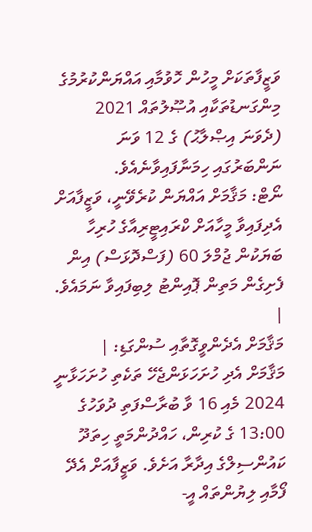ވަޒީފާތަކަށް މީހުން ހޮވުމާއި އައްޔަންކުރުމުގެ މިންގަނޑުތަކާއި އުޞޫލުތައް 2021 (ދެވަނަ އިޞްލާޙު) ގެ 12 ވަނަ ނަންބަރުގައި ހިމަނާފައިވާނެއެވެ.
ނޯޓް: މަޤާމަށް އައްޔަން ކުރެވޭނީ، ވަޒީފާއަށް އެދިފައިވާ މީހާއަށް ކްރައިޓީރިއާގެ ހުރިހާ ބަޔަކުން ޖުމްލަ 60 (ފަސްދޮޅަސް) އިން ފެށިގެން މަތިން ޕޮއިންޓު ލިބިފައިވާ ނަމައެވެ. |
މަޤާމަށް އެދެންވީގޮތާއި ސުންގަޑި: |
މަޤާމަށް އެދި ހުށަހަޅަންޖެހޭ ތަކެތި ހުށަހަޅާނީ 2024 މެއި 16 ވާ ބުރާސްފަތި ދުވަހުގެ 13:00 ގެ ކުރިން، ހައްދުންމަތީ ހިތަދޫ ކައުންސިލްގެ އިދާރާ އަށެވެ. ވަޒީފާއަށް އެދޭ ފޯމާއި ލިޔުންތައް އީ-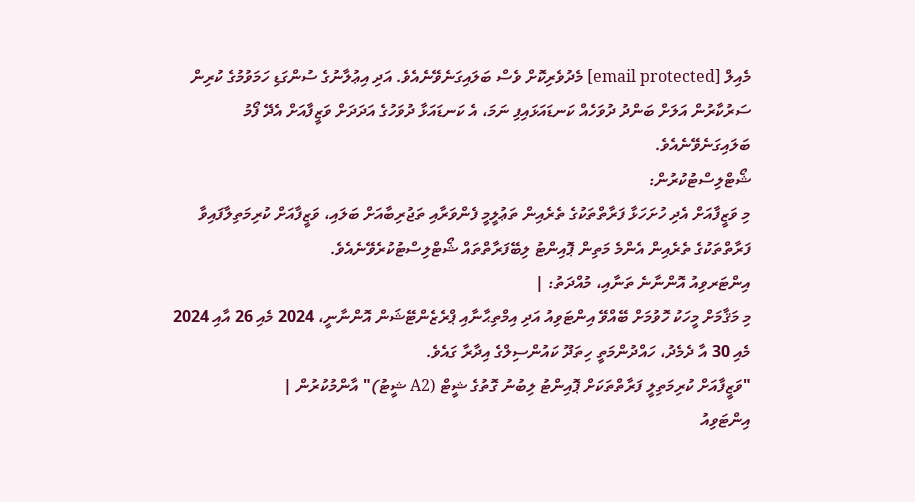މެއިލް [email protected] މެދުވެރިކޮށް ވެސް ބަލައިގަނެވޭނެއެވެ. އަދި އިޢުލާނުގެ ސުންގަޑި ހަމަވުމުގެ ކުރިން ސަރުކާރުން އަލަށް ބަންދު ދުވަހެއް ކަނޑައަޅައިފި ނަމަ، އެ ކަނޑައަޅާ ދުވަހުގެ އަދަދަށް ވަޒީފާއަށް އެދޭ ފޯމު ބަލައިގަނެވޭނެއެވެ.
ޝޯޓްލިސްޓުކުރުން:
މި ވަޒީފާއަށް އެދި ހުށަހަޅާ ފަރާތްތަކުގެ ތެރެއިން ތަޢުލީމީ ފެންވަރާއި ތަޖުރިބާއަށް ބަލައި، ވަޒީފާއަށް ކުރިމަތިލާފައިވާ ފަރާތްތަކުގެ ތެރެއިން އެންމެ މަތިން ޕޮއިންޓު ލިބޭފަރާތްތައް ޝޯޓްލިސްޓުކުރެވޭނެއެވެ.
އިންޓަރވިއު އޮންނާނެ ތަނާއި، މުއްދަތު: |
މި މަޤާމަށް މީހަކު ހޮވުމަށް ބޭއްވޭ އިންޓަވިއު އަދި އިމްތިޙާނާއި ޕްރެޒެންޓޭޝަން އޮންނާނީ، 2024 މެއި 26 އާއި 2024 މެއި 30 އާ ދެމެދު، ހައްދުންމަތީ ހިތަދޫ ކައުންސިލްގެ އިދާރާ ގައެވެ.
"ވަޒީފާއަށް ކުރިމަތިލީ ފަރާތްތަކަށް ޕޮއިންޓު ލިބުނު ގޮތުގެ ޝީޓް (A2 ޝީޓު)" އާންމުކުރުން |
އިންޓަވިއު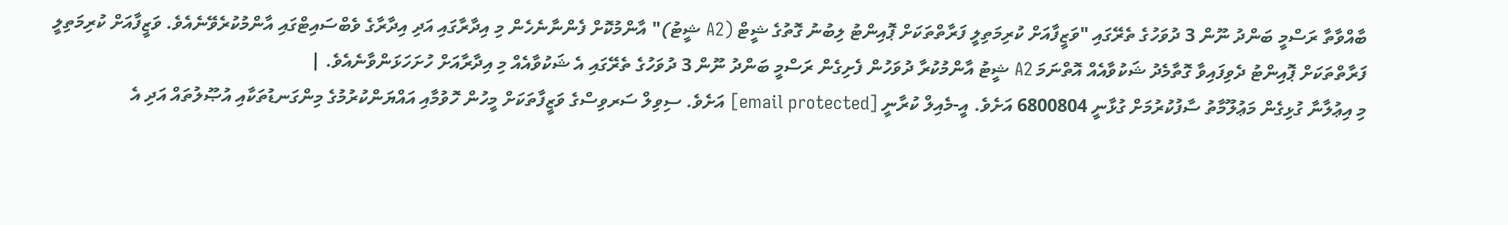ބާއްވާތާ ރަސްމީ ބަންދު ނޫން 3 ދުވަހުގެ ތެރޭގައި "ވަޒީފާއަށް ކުރިމަތިލީ ފަރާތްތަކަށް ޕޮއިންޓު ލިބުނު ގޮތުގެ ޝީޓް (A2 ޝީޓު)" އާންމުކޮށް ފެންނާނެހެން މި އިދާރާގައި އަދި އިދާރާގެ ވެބްސައިޓްގައި އާންމުކުރެވޭނެއެވެ. ވަޒީފާއަށް ކުރިމަތިލީ ފަރާތްތަކަށް ޕޮއިންޓު ދެވިފައިވާ ގޮތާމެދު ޝަކުވާއެއް އޮތްނަމަ A2 ޝީޓު އާންމުކުރާ ދުވަހުން ފެށިގެން ރަސްމީ ބަންދު ނޫން 3 ދުވަހުގެ ތެރޭގައި އެ ޝަކުވާއެއް މި އިދާރާއަށް ހުށަހަޅަންވާނެއެވެ. |
މި އިޢުލާނާ ގުޅިގެން މަޢުލޫމާތު ސާފުކުރުމަށް ގުޅާނީ 6800804 އަށެވެ. އީ-މެއިލް ކުރާނީ [email protected] އަށެވެ. ސިވިލް ސަރވިސްގެ ވަޒީފާތަކަށް މީހުން ހޮވުމާއި އައްޔަންކުރުމުގެ މިންގަނޑުތަކާއި އުޞޫލުތައް އަދި އެ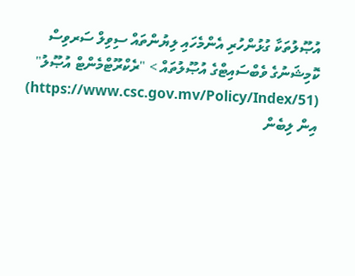އުޞޫލުތަކާ ގުޅުންހުރި އެންމެހައި ލިޔުންތައް ސިވިލް ސަރވިސް ކޮމިޝަނުގެ ވެބްސައިޓްގެ އުޞޫލުތައް > "ރެކްރޫޓްމެންޓް އުޞޫލު" (https://www.csc.gov.mv/Policy/Index/51) އިން ލިބެން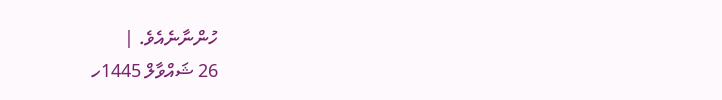ހުންނާނެއެވެ. |
26 ޝައްވާލް 1445ހ